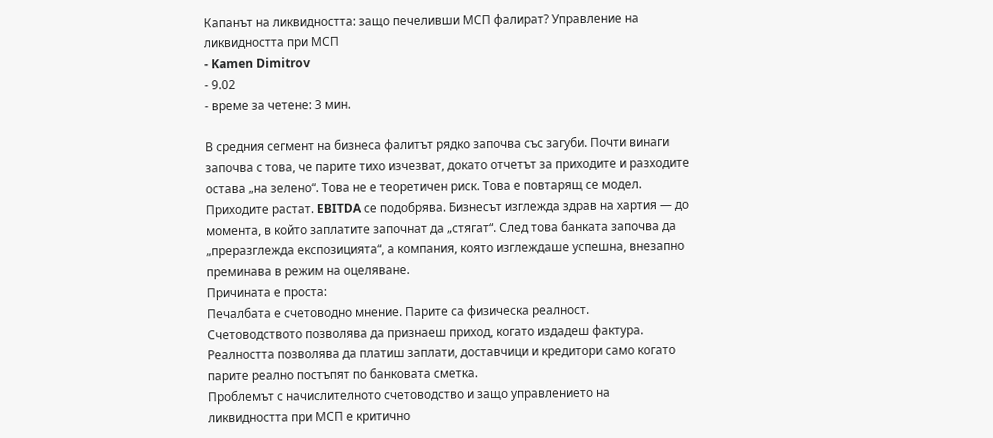Капанът на ликвидността: защо печеливши МСП фалират? Управление на ликвидността при МСП
- Kamen Dimitrov
- 9.02
- време за четене: 3 мин.

В средния сегмент на бизнеса фалитът рядко започва със загуби. Почти винаги започва с това, че парите тихо изчезват, докато отчетът за приходите и разходите остава „на зелено“. Това не е теоретичен риск. Това е повтарящ се модел.
Приходите растат. EBITDA се подобрява. Бизнесът изглежда здрав на хартия — до момента, в който заплатите започнат да „стягат“. След това банката започва да „преразглежда експозицията“, а компания, която изглеждаше успешна, внезапно преминава в режим на оцеляване.
Причината е проста:
Печалбата е счетоводно мнение. Парите са физическа реалност.
Счетоводството позволява да признаеш приход, когато издадеш фактура. Реалността позволява да платиш заплати, доставчици и кредитори само когато парите реално постъпят по банковата сметка.
Проблемът с начислителното счетоводство и защо управлението на ликвидността при МСП е критично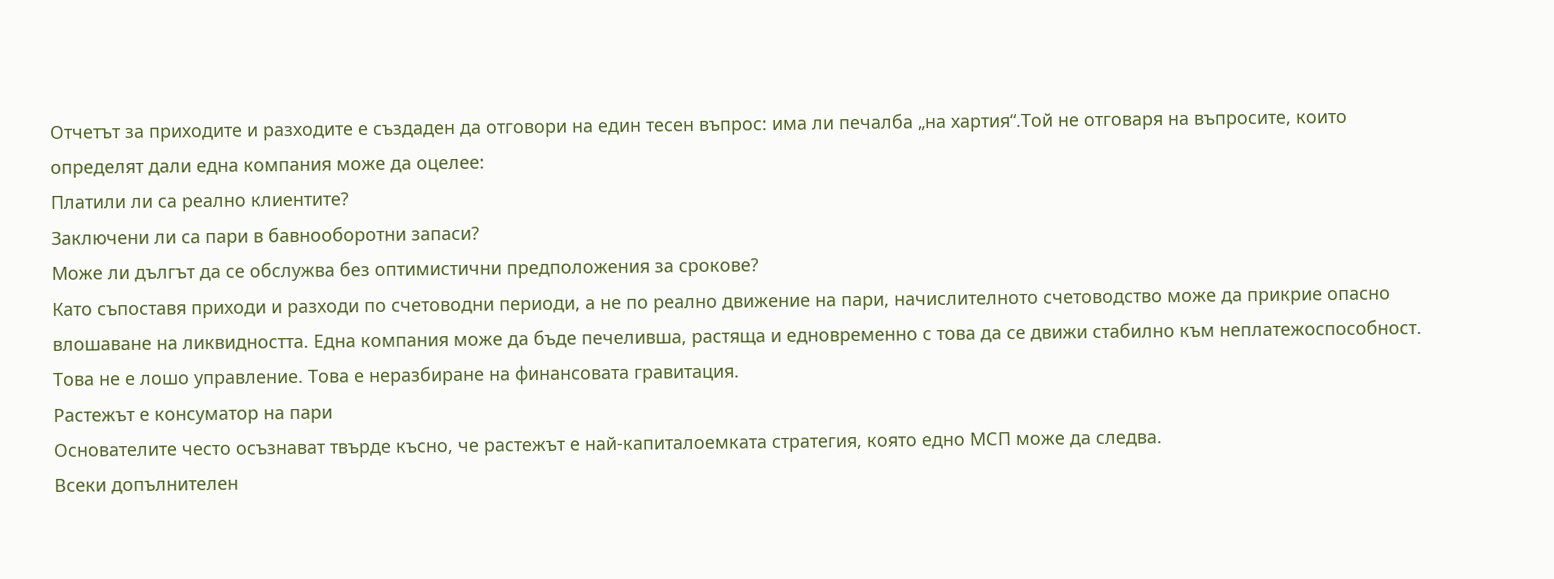Отчетът за приходите и разходите е създаден да отговори на един тесен въпрос: има ли печалба „на хартия“.Той не отговаря на въпросите, които определят дали една компания може да оцелее:
Платили ли са реално клиентите?
Заключени ли са пари в бавнооборотни запаси?
Може ли дългът да се обслужва без оптимистични предположения за срокове?
Като съпоставя приходи и разходи по счетоводни периоди, а не по реално движение на пари, начислителното счетоводство може да прикрие опасно влошаване на ликвидността. Една компания може да бъде печеливша, растяща и едновременно с това да се движи стабилно към неплатежоспособност.
Това не е лошо управление. Това е неразбиране на финансовата гравитация.
Растежът е консуматор на пари
Основателите често осъзнават твърде късно, че растежът е най-капиталоемката стратегия, която едно МСП може да следва.
Всеки допълнителен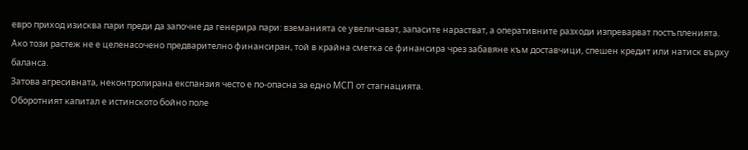евро приход изисква пари преди да започне да генерира пари: вземанията се увеличават, запасите нарастват, а оперативните разходи изпреварват постъпленията. Ако този растеж не е целенасочено предварително финансиран, той в крайна сметка се финансира чрез забавяне към доставчици, спешен кредит или натиск върху баланса.
Затова агресивната, неконтролирана експанзия често е по-опасна за едно МСП от стагнацията.
Оборотният капитал е истинското бойно поле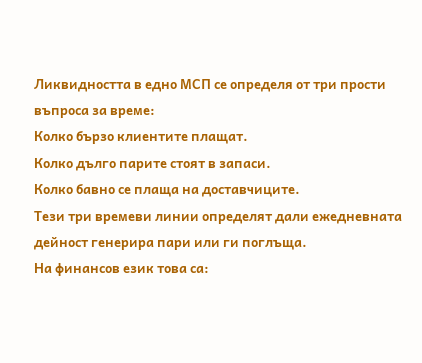Ликвидността в едно МСП се определя от три прости въпроса за време:
Колко бързо клиентите плащат.
Колко дълго парите стоят в запаси.
Колко бавно се плаща на доставчиците.
Тези три времеви линии определят дали ежедневната дейност генерира пари или ги поглъща.
На финансов език това са: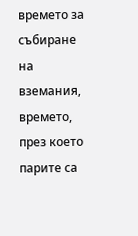времето за събиране на вземания,
времето, през което парите са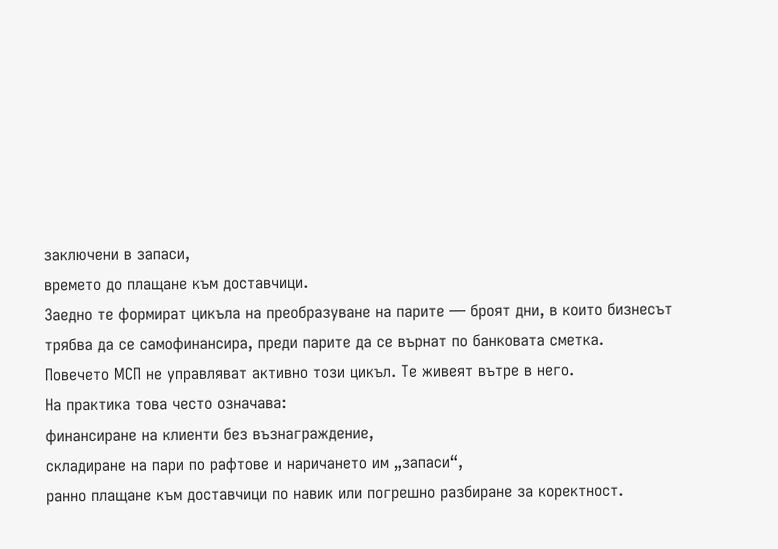заключени в запаси,
времето до плащане към доставчици.
Заедно те формират цикъла на преобразуване на парите — броят дни, в които бизнесът трябва да се самофинансира, преди парите да се върнат по банковата сметка.
Повечето МСП не управляват активно този цикъл. Те живеят вътре в него.
На практика това често означава:
финансиране на клиенти без възнаграждение,
складиране на пари по рафтове и наричането им „запаси“,
ранно плащане към доставчици по навик или погрешно разбиране за коректност.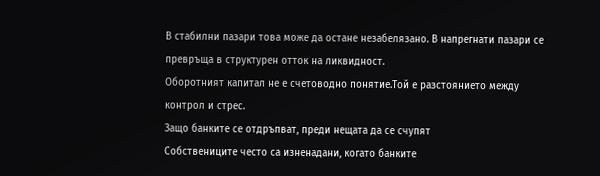В стабилни пазари това може да остане незабелязано. В напрегнати пазари се превръща в структурен отток на ликвидност.
Оборотният капитал не е счетоводно понятие.Той е разстоянието между контрол и стрес.
Защо банките се отдръпват, преди нещата да се счупят
Собствениците често са изненадани, когато банките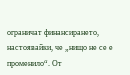ограничат финансирането, настоявайки, че „нищо не се е променило“. От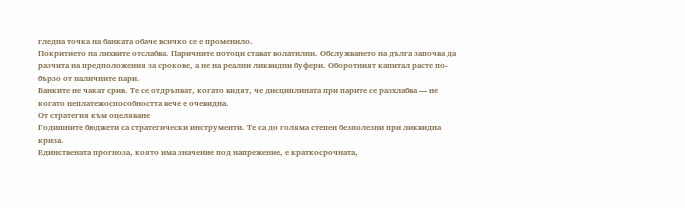гледна точка на банката обаче всичко се е променило.
Покритието на лихвите отслабва. Паричните потоци стават волатилни. Обслужването на дълга започва да разчита на предположения за срокове, а не на реални ликвидни буфери. Оборотният капитал расте по-бързо от наличните пари.
Банките не чакат срив. Те се отдръпват, когато видят, че дисциплината при парите се разхлабва — не когато неплатежоспособността вече е очевидна.
От стратегия към оцеляване
Годишните бюджети са стратегически инструменти. Те са до голяма степен безполезни при ликвидна криза.
Единствената прогноза, която има значение под напрежение, е краткосрочната,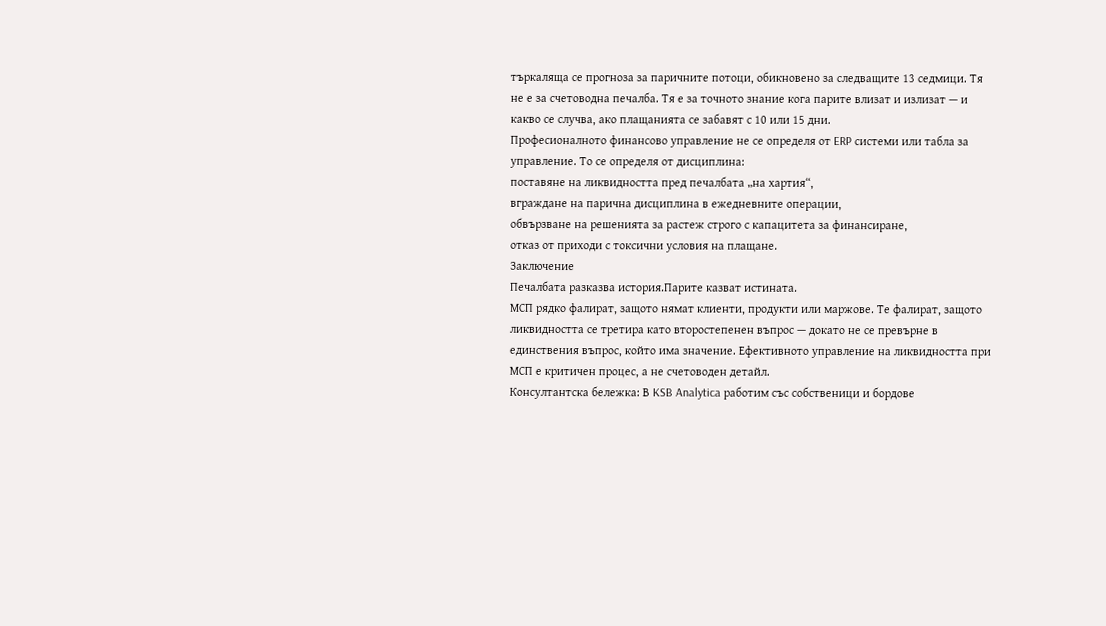търкаляща се прогноза за паричните потоци, обикновено за следващите 13 седмици. Тя не е за счетоводна печалба. Тя е за точното знание кога парите влизат и излизат — и какво се случва, ако плащанията се забавят с 10 или 15 дни.
Професионалното финансово управление не се определя от ERP системи или табла за управление. То се определя от дисциплина:
поставяне на ликвидността пред печалбата „на хартия“,
вграждане на парична дисциплина в ежедневните операции,
обвързване на решенията за растеж строго с капацитета за финансиране,
отказ от приходи с токсични условия на плащане.
Заключение
Печалбата разказва история.Парите казват истината.
МСП рядко фалират, защото нямат клиенти, продукти или маржове. Те фалират, защото ликвидността се третира като второстепенен въпрос — докато не се превърне в единствения въпрос, който има значение. Ефективното управление на ликвидността при МСП е критичен процес, а не счетоводен детайл.
Консултантска бележка: В KSB Analytica работим със собственици и бордове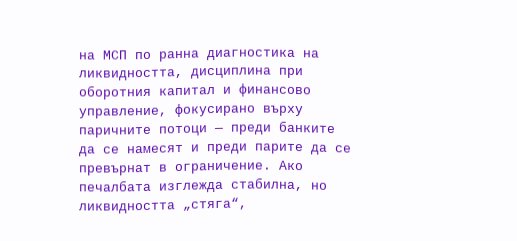на МСП по ранна диагностика на ликвидността, дисциплина при оборотния капитал и финансово управление, фокусирано върху паричните потоци — преди банките да се намесят и преди парите да се превърнат в ограничение. Ако печалбата изглежда стабилна, но ликвидността „стяга“,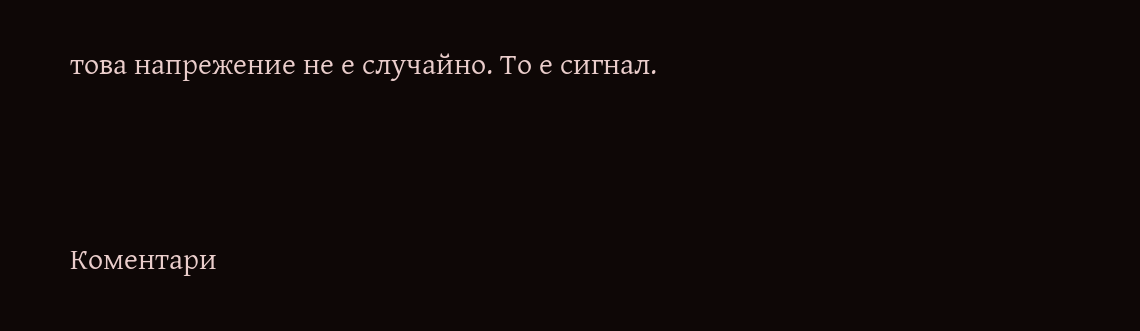това напрежение не е случайно. То е сигнал.




Коментари